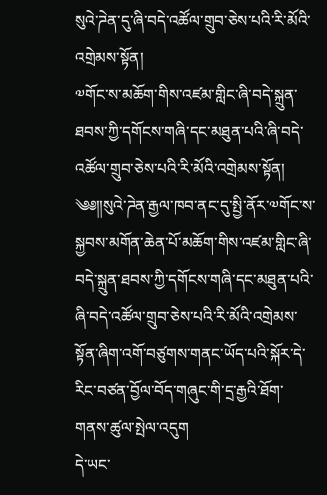སུའེ་ཌེན་དུ་ཞི་བདེ་འཚོལ་གྲུབ་ཅེས་པའི་རི་མོའི་འགྲེམས་སྟོན།
༧གོང་ས་མཆོག་གིས་འཛམ་གླིང་ཞི་བདེ་སྐྲུན་ཐབས་ཀྱི་དགོངས་གཞི་དང་མཐུན་པའི་ཞི་བདེ་འཚོལ་གྲུབ་ཅེས་པའི་རི་མོའི་འགྲེམས་སྟོན།
༄༅༎སུའེ་ཌེན་རྒྱལ་ཁབ་ནང་དུ་སྤྱི་ནོར་༧གོང་ས་སྐྱབས་མགོན་ཆེན་པོ་མཆོག་གིས་འཛམ་གླིང་ཞི་བདེ་སྐྲུན་ཐབས་ཀྱི་དགོངས་གཞི་དང་མཐུན་པའི་ཞི་བདེ་འཚོལ་གྲུབ་ཅེས་པའི་རི་མོའི་འགྲེམས་སྟོན་ཞིག་འགོ་བཙུགས་གནང་ཡོད་པའི་སྐོར་དེ་རིང་བཙན་བྱོལ་བོད་གཞུང་གི་དྲ་རྒྱའི་ཐོག་གནས་ཚུལ་སྤེལ་འདུག
དེ་ཡང་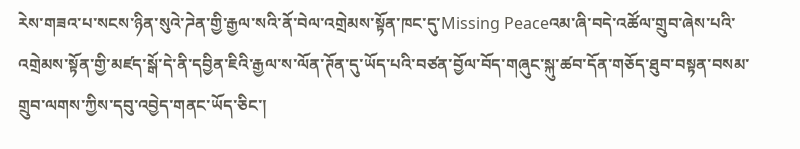རེས་གཟའ་པ་སངས་ཉིན་སུའེ་ཌེན་གྱི་རྒྱལ་སའི་ནོ་བེལ་འགྲེམས་སྟོན་ཁང་དུ་Missing Peaceའམ་ཞི་བདེ་འཚོལ་གྲུབ་ཞེས་པའི་འགྲེམས་སྟོན་གྱི་མཛད་སྒོ་དེ་ནི་དབྱིན་ཇིའི་རྒྱལ་ས་ལོན་ཊོན་དུ་ཡོད་པའི་བཙན་བྱོལ་བོད་གཞུང་སྐུ་ཚབ་དོན་གཅོད་ཐུབ་བསྟན་བསམ་གྲུབ་ལགས་ཀྱིས་དབུ་འབྱེད་གནང་ཡོད་ཅིང་།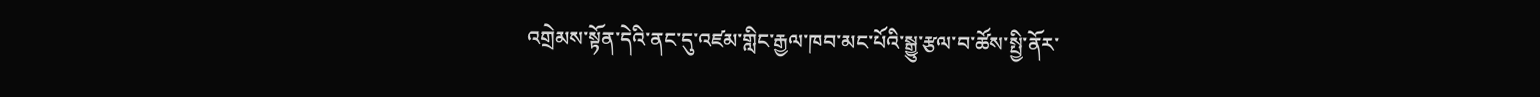འགྲེམས་སྟོན་དེའི་ནང་དུ་འཛམ་གླིང་རྒྱལ་ཁབ་མང་པོའི་སྒྱུ་རྩལ་བ་ཚོས་སྤྱི་ནོར་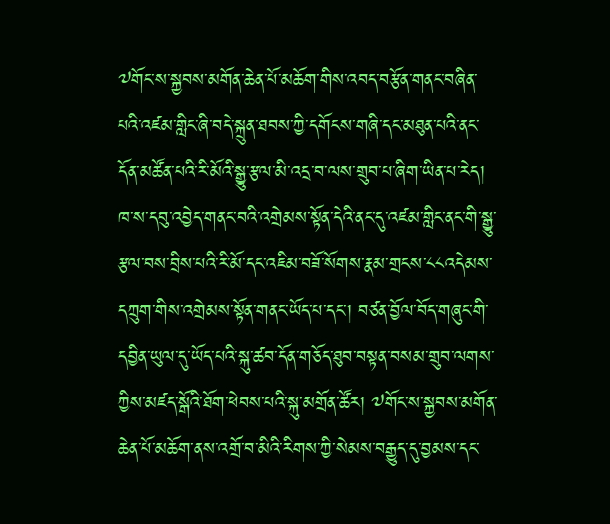༧གོང་ས་སྐྱབས་མགོན་ཆེན་པོ་མཆོག་གིས་འབད་བརྩོན་གནང་བཞིན་པའི་འཛམ་གླིང་ཞི་བདེ་སྐྲུན་ཐབས་ཀྱི་དགོངས་གཞི་དང་མཐུན་པའི་ནང་དོན་མཚོན་པའི་རི་མོའི་སྒྱུ་རྩལ་མི་འདྲ་བ་ལས་གྲུབ་པ་ཞིག་ཡིན་པ་རེད། ཁ་ས་དབུ་འབྱེད་གནང་བའི་འགྲེམས་སྟོན་དེའི་ནང་དུ་འཛམ་གླིང་ནང་གི་སྒྱུ་རྩལ་བས་བྲིས་པའི་རི་མོ་དང་འཇིམ་བཟོ་སོགས་རྣམ་གྲངས་༨༨འདེམས་དཀྲུག་གིས་འགྲེམས་སྟོན་གནང་ཡོད་པ་དང་། བཙན་བྱོལ་བོད་གཞུང་གི་དབྱིན་ཡུལ་དུ་ཡོད་པའི་སྐུ་ཚབ་དོན་གཅོད་ཐུབ་བསྟན་བསམ་གྲུབ་ལགས་ཀྱིས་མཛད་སྒོའི་ཐོག་ཕེབས་པའི་སྐུ་མགྲོན་ཚོར། ༧གོང་ས་སྐྱབས་མགོན་ཆེན་པོ་མཆོག་ནས་འགྲོ་བ་མིའི་རིགས་ཀྱི་སེམས་བརྒྱུད་དུ་བྱམས་དང་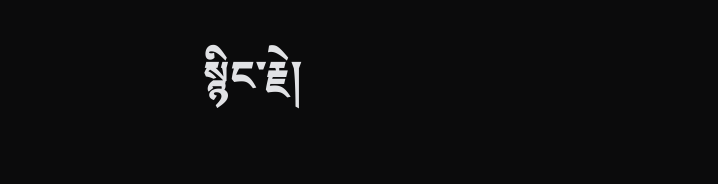སྙིང་རྗེ།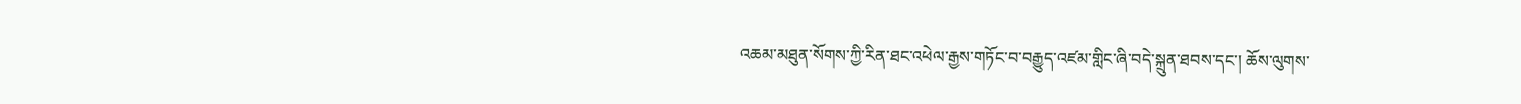འཆམ་མཐུན་སོགས་ཀྱི་རིན་ཐང་འཕེལ་རྒྱས་གཏོང་བ་བརྒྱུད་འཛམ་གླིང་ཞི་བདེ་སྐྲུན་ཐབས་དང་། ཆོས་ལུགས་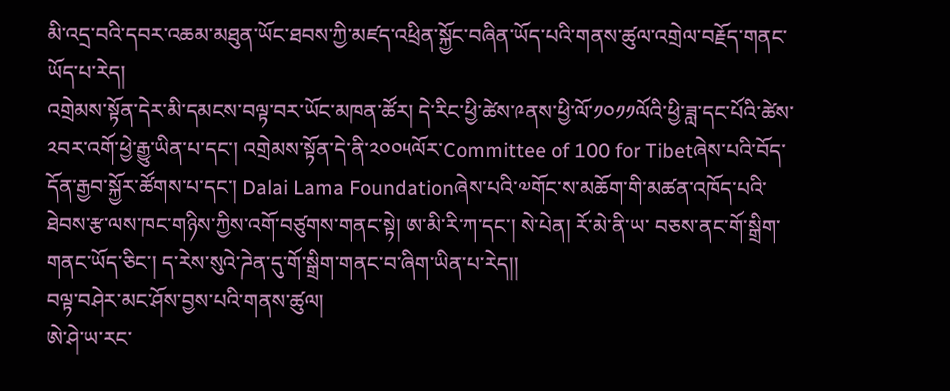མི་འདྲ་བའི་དབར་འཆམ་མཐུན་ཡོང་ཐབས་ཀྱི་མཛད་འཕྲིན་སྐྱོང་བཞིན་ཡོད་པའི་གནས་ཚུལ་འགྲེལ་བརྗོད་གནང་ཡོད་པ་རེད།
འགྲེམས་སྟོན་དེར་མི་དམངས་བལྟ་བར་ཡོང་མཁན་ཚོར། དེ་རིང་ཕྱི་ཚེས་༩ནས་ཕྱི་ལོ་༡༠༡༡ལོའི་ཕྱི་ཟླ་དང་པོའི་ཚེས་༢བར་འགོ་ཕྱེ་རྒྱུ་ཡིན་པ་དང་། འགྲེམས་སྟོན་དེ་ནི་༢༠༠༥ལོར་Committee of 100 for Tibetཞེས་པའི་བོད་དོན་རྒྱབ་སྐྱོར་ཚོགས་པ་དང་། Dalai Lama Foundationཞེས་པའི་༧གོང་ས་མཆོག་གི་མཚན་འཁོད་པའི་ཐེབས་རྩ་ལས་ཁང་གཉིས་ཀྱིས་འགོ་བཙུགས་གནང་སྟེ། ཨ་མི་རི་ཀ་དང་། སེ་པེན། རོ་མེ་ནི་ཡ་ བཅས་ནང་གོ་སྒྲིག་གནང་ཡོད་ཅིང་། ད་རེས་སུའེ་ཌེན་དུ་གོ་སྒྲིག་གནང་བ་ཞིག་ཡིན་པ་རེད།།
བལྟ་བཤེར་མང་ཤོས་བྱས་པའི་གནས་ཚུལ།
ཨེ་ཤེ་ཡ་རང་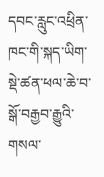དབང་རླུང་འཕྲིན་ཁང་གི་སྐད་ཡིག་སྡེ་ཚན་ཕལ་ཆེ་བ་སྒོ་བརྒྱབ་རྒྱུའི་གསལ་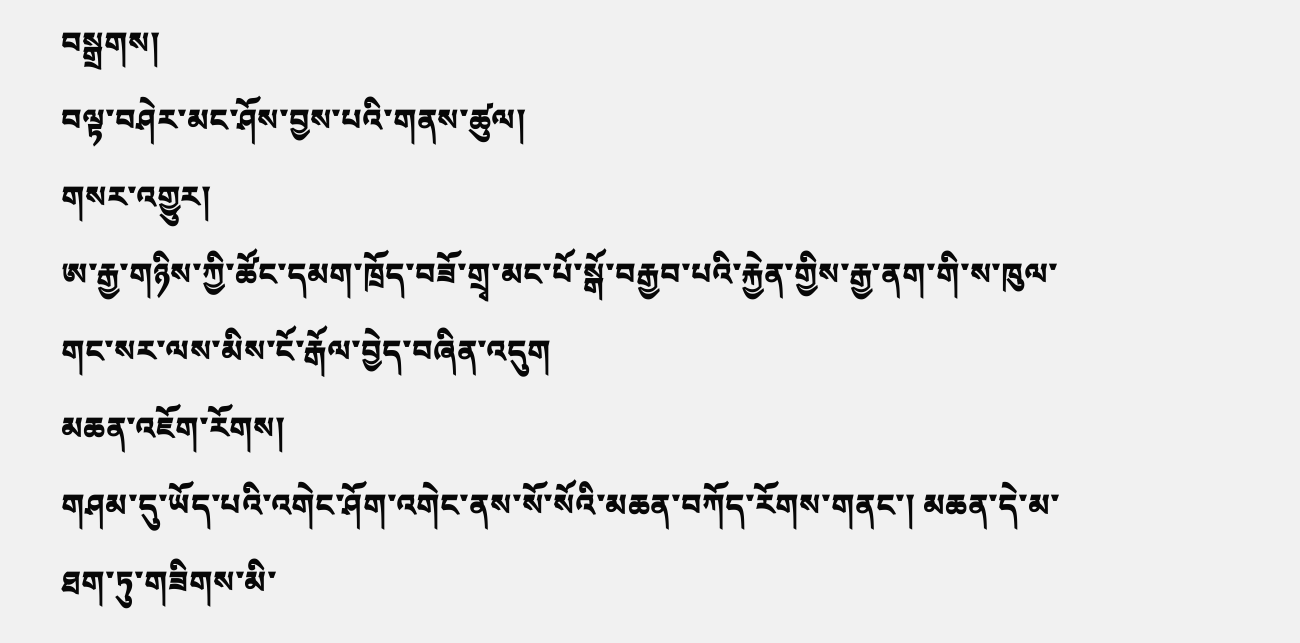བསྒྲགས།
བལྟ་བཤེར་མང་ཤོས་བྱས་པའི་གནས་ཚུལ།
གསར་འགྱུར།
ཨ་རྒྱ་གཉིས་ཀྱི་ཚོང་དམག་ཁྲོད་བཟོ་གྲྭ་མང་པོ་སྒོ་བརྒྱབ་པའི་རྐྱེན་གྱིས་རྒྱ་ནག་གི་ས་ཁུལ་གང་སར་ལས་མིས་ངོ་རྒོལ་བྱེད་བཞིན་འདུག
མཆན་འཇོག་རོགས།
གཤམ་དུ་ཡོད་པའི་འགེང་ཤོག་འགེང་ནས་སོ་སོའི་མཆན་བཀོད་རོགས་གནང་། མཆན་དེ་མ་ཐག་ཏུ་གཟིགས་མི་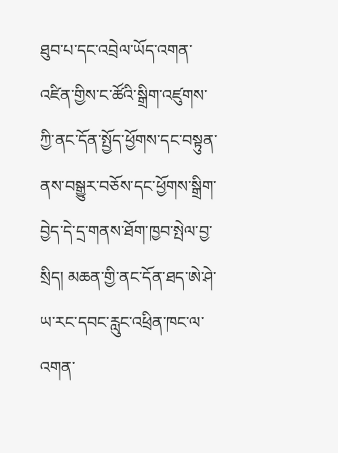ཐུབ་པ་དང་འབྲེལ་ཡོད་འགན་འཛིན་གྱིས་ང་ཚོའི་སྒྲིག་འཛུགས་ཀྱི་ནང་དོན་སྤྱོད་ཕྱོགས་དང་བསྟུན་ནས་བསྒྱུར་བཅོས་དང་ཕྱོགས་སྒྲིག་བྱེད་དེ་དྲ་གནས་ཐོག་ཁྱབ་སྤེལ་བྱ་སྲིད། མཆན་གྱི་ནང་དོན་ཐད་ཨེ་ཤེ་ཡ་རང་དབང་རླུང་འཕྲིན་ཁང་ལ་འགན་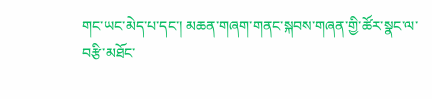གང་ཡང་མེད་པ་དང་། མཆན་གཞག་གནང་སྐབས་གཞན་གྱི་ཚོར་སྣང་ལ་བརྩི་མཐོང་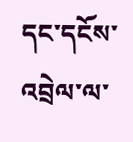དང་དངོས་འབྲེལ་ལ་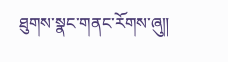ཐུགས་སྣང་གནང་རོགས་ཞུ༎